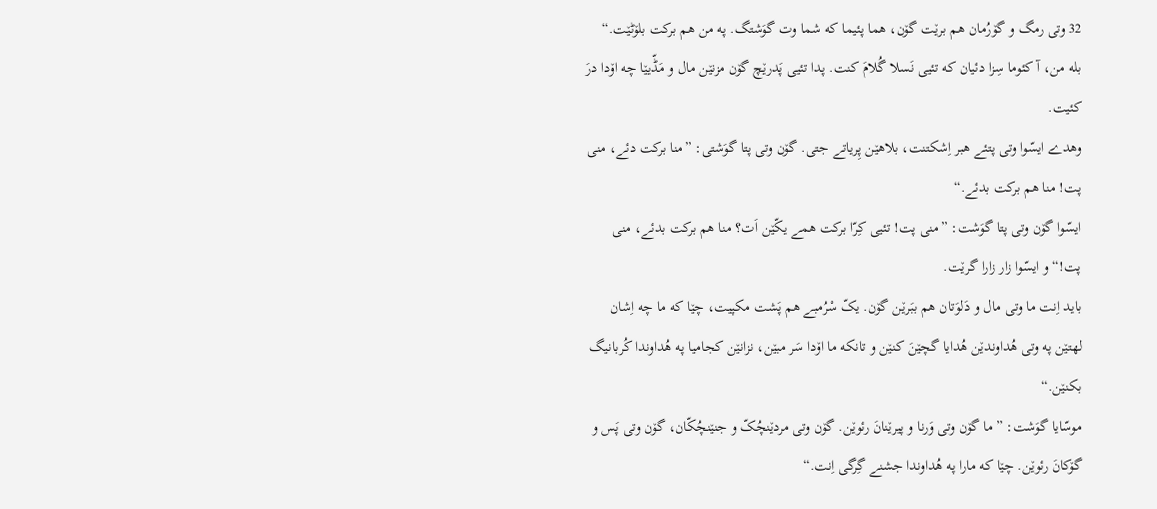32 وتی رمگ و گۆرُمان هم برێت گۆن، هما پئیما که شما وت گوَشتگ. په من هم برکت بلۆٹێت.“
بله من، آ کئوما سِزا دئیان که تئیی نَسلا گُلامَ کنت. پدا تئیی پَدرێچ گۆن مزنێن مال و مَڈّیێا چه اۆدا درَ کئیت.
وهدے ایسّوا وتی پتئے هبر اِشکتنت، بلاهێن پِریاتے جتی. گۆن وتی پتا گوَشتی: ”منا برکت دئے، منی پت! منا هم برکت بدئے.“
ایسّوا گۆن وتی پتا گوَشت: ”منی پت! تئیی کِرّا برکت همے یکّێن اَت؟ منا هم برکت بدئے، منی پت!“ و ایسّوا زار زارا گرێت.
باید اِنت ما وتی مال و دَلوَتان هم ببَرێن گۆن. یکّ سْرُمبے هم پَشت مکپیت، چێا که ما چه اِشان لهتێن په وتی هُداوندێن هُدایا گچێنَ کنێن و تانکه ما اۆدا سَر مبێن، نزانێن کجامیا په هُداوندا کُربانیگ بکنێن.“
موسّایا گوَشت: ”ما گۆن وتی وَرنا و پیرێنانَ رئوێن. گۆن وتی مردێنچُکّ و جنێنچُکّان، گۆن وتی پَس و گۆکانَ رئوێن. چێا که مارا په هُداوندا جشنے گِرگی اِنت.“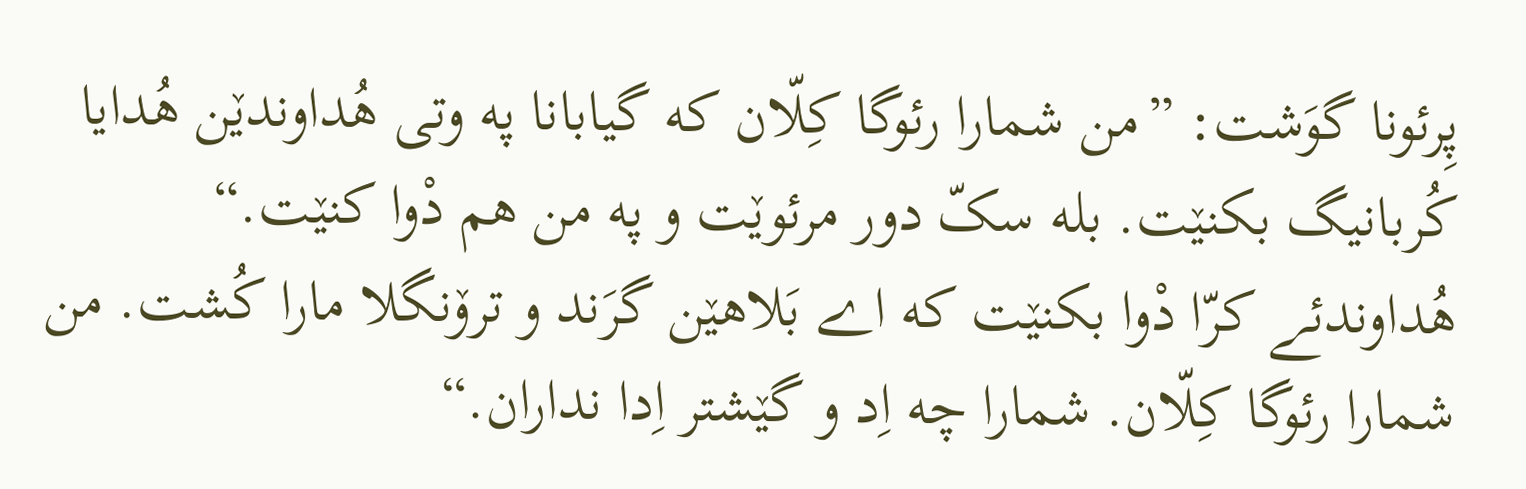پِرئونا گوَشت: ”من شمارا رئوگا کِلّان که گیابانا په وتی هُداوندێن هُدایا کُربانیگ بکنێت. بله سکّ دور مرئوێت و په من هم دْوا کنێت.“
هُداوندئے کرّا دْوا بکنێت که اے بَلاهێن گرَند و ترۆنگلا مارا کُشت. من شمارا رئوگا کِلّان. شمارا چه اِد و گێشتر اِدا نداران.“